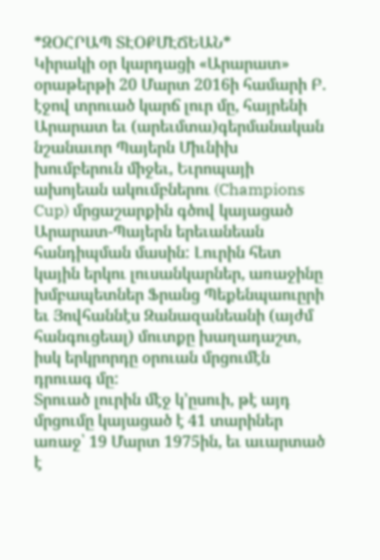*ԶՕՀՐԱՊ ՏԷՕՔՄԷՃԵԱՆ*
Կիրակի օր կարդացի «Արարատ» օրաթերթի 20 Մարտ 2016ի համարի Բ. էջով տրուած կարճ լուր մը, հայրենի Արարատ եւ (արեւմտա)գերմանական նշանաւոր Պայերն Միւնիխ խումբերուն միջեւ, Եւրոպայի ախոյեան ակումբներու (Champions Cup) մրցաշարքին գծով կայացած Արարատ-Պայերն երեւանեան հանդիպման մասին: Լուրին հետ կային երկու լուսանկարներ, առաջինը խմբապետներ Ֆրանց Պեքենպաուըրի եւ Յովհաննէս Զանազանեանի (այժմ հանգուցեալ) մուտքը խաղադաշտ, իսկ երկրորդը օրուան մրցումէն դրուագ մը:
Տրուած լուրին մէջ կ’ըսուի, թէ այդ մրցումը կայացած է 41 տարիներ առաջ՝ 19 Մարտ 1975ին, եւ աւարտած է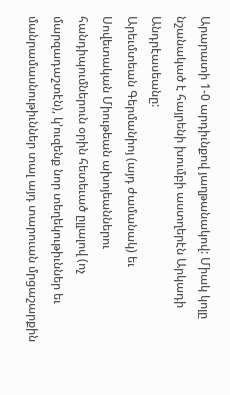Արարատի 1-0 արդիւնքով յաղթանակով: Միակ կոլը նշանակած է հայրենի խումբի աստղերէն Արկադի Անդրէասեանը:
Արեւմտեան Գերմանիոյ (այդ ժամանակ) եւ Սովետական Միութեան ախոյեաններու հանդիպումներուն օրին հետեւած ըլլալով (ոչ մարզադաշտէն), կ’ուզենք նոր տեղեկութիւններ եւ մանրամասնութիւններ տալ այդ տարուան մրցաշարքին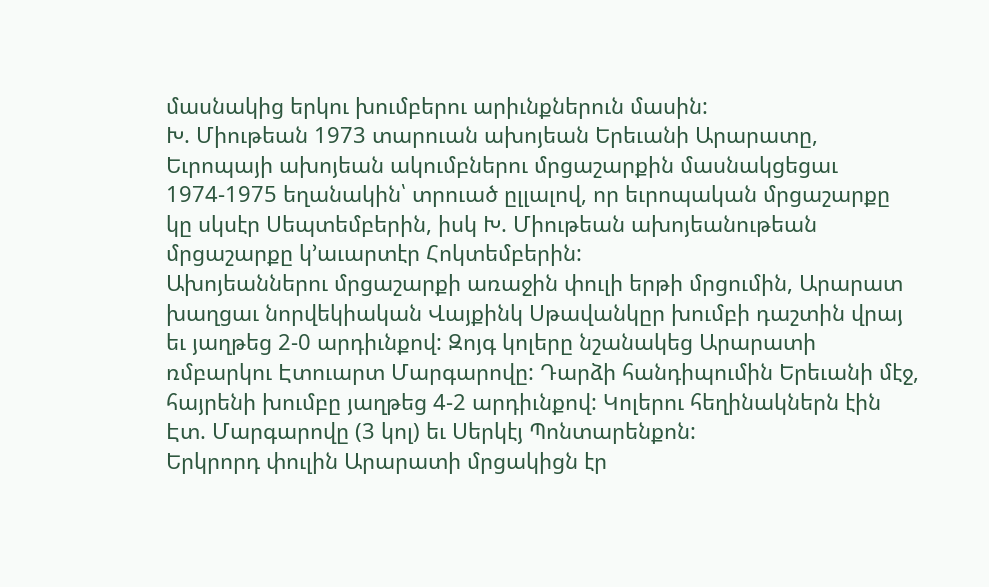մասնակից երկու խումբերու արիւնքներուն մասին:
Խ. Միութեան 1973 տարուան ախոյեան Երեւանի Արարատը, Եւրոպայի ախոյեան ակումբներու մրցաշարքին մասնակցեցաւ 1974-1975 եղանակին՝ տրուած ըլլալով, որ եւրոպական մրցաշարքը կը սկսէր Սեպտեմբերին, իսկ Խ. Միութեան ախոյեանութեան մրցաշարքը կ’աւարտէր Հոկտեմբերին:
Ախոյեաններու մրցաշարքի առաջին փուլի երթի մրցումին, Արարատ խաղցաւ նորվեկիական Վայքինկ Սթավանկըր խումբի դաշտին վրայ եւ յաղթեց 2-0 արդիւնքով: Զոյգ կոլերը նշանակեց Արարատի ռմբարկու Էտուարտ Մարգարովը: Դարձի հանդիպումին Երեւանի մէջ, հայրենի խումբը յաղթեց 4-2 արդիւնքով: Կոլերու հեղինակներն էին Էտ. Մարգարովը (3 կոլ) եւ Սերկէյ Պոնտարենքոն:
Երկրորդ փուլին Արարատի մրցակիցն էր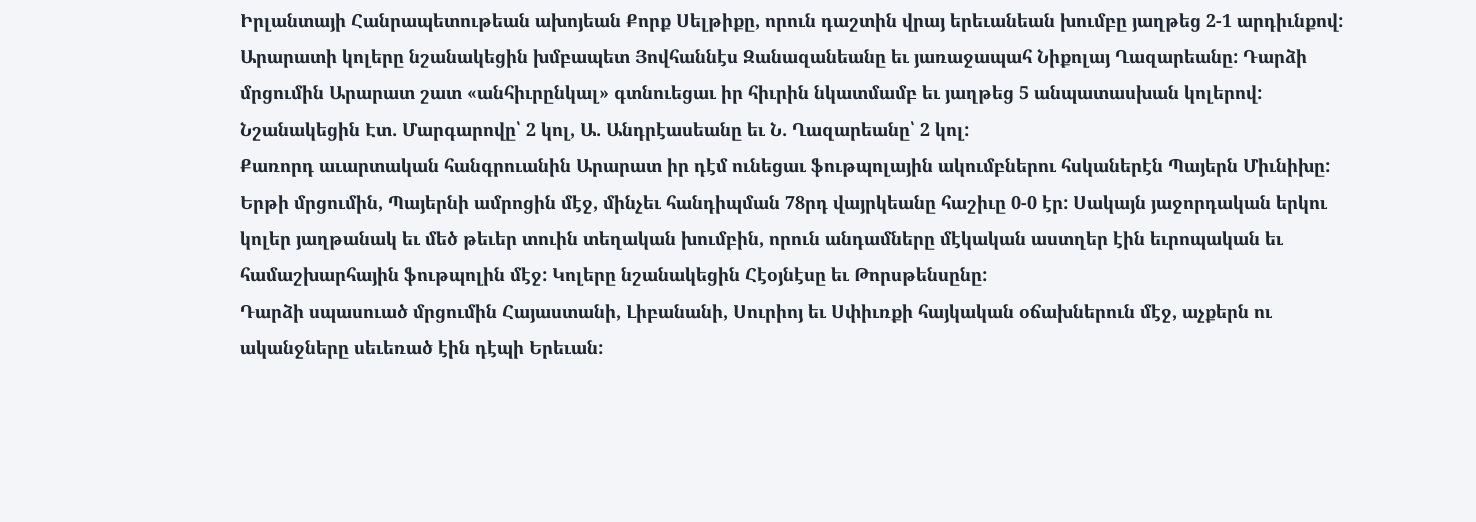Իրլանտայի Հանրապետութեան ախոյեան Քորք Սելթիքը, որուն դաշտին վրայ երեւանեան խումբը յաղթեց 2-1 արդիւնքով: Արարատի կոլերը նշանակեցին խմբապետ Յովհաննէս Զանազանեանը եւ յառաջապահ Նիքոլայ Ղազարեանը: Դարձի մրցումին Արարատ շատ «անհիւրընկալ» գտնուեցաւ իր հիւրին նկատմամբ եւ յաղթեց 5 անպատասխան կոլերով: Նշանակեցին Էտ. Մարգարովը՝ 2 կոլ, Ա. Անդրէասեանը եւ Ն. Ղազարեանը՝ 2 կոլ:
Քառորդ աւարտական հանգրուանին Արարատ իր դէմ ունեցաւ ֆութպոլային ակումբներու հսկաներէն Պայերն Միւնիխը: Երթի մրցումին, Պայերնի ամրոցին մէջ, մինչեւ հանդիպման 78րդ վայրկեանը հաշիւը 0-0 էր: Սակայն յաջորդական երկու կոլեր յաղթանակ եւ մեծ թեւեր տուին տեղական խումբին, որուն անդամները մէկական աստղեր էին եւրոպական եւ համաշխարհային ֆութպոլին մէջ: Կոլերը նշանակեցին Հէօյնէսը եւ Թորսթենսընը:
Դարձի սպասուած մրցումին Հայաստանի, Լիբանանի, Սուրիոյ եւ Սփիւռքի հայկական օճախներուն մէջ, աչքերն ու ականջները սեւեռած էին դէպի Երեւան: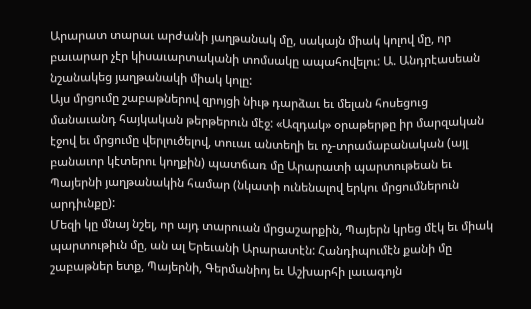Արարատ տարաւ արժանի յաղթանակ մը, սակայն միակ կոլով մը, որ բաւարար չէր կիսաւարտականի տոմսակը ապահովելու: Ա. Անդրէասեան նշանակեց յաղթանակի միակ կոլը:
Այս մրցումը շաբաթներով զրոյցի նիւթ դարձաւ եւ մելան հոսեցուց մանաւանդ հայկական թերթերուն մէջ: «Ազդակ» օրաթերթը իր մարզական էջով եւ մրցումը վերլուծելով, տուաւ անտեղի եւ ոչ-տրամաբանական (այլ բանաւոր կէտերու կողքին) պատճառ մը Արարատի պարտութեան եւ Պայերնի յաղթանակին համար (նկատի ունենալով երկու մրցումներուն արդիւնքը):
Մեզի կը մնայ նշել, որ այդ տարուան մրցաշարքին, Պայերն կրեց մէկ եւ միակ պարտութիւն մը, ան ալ Երեւանի Արարատէն: Հանդիպումէն քանի մը շաբաթներ ետք, Պայերնի, Գերմանիոյ եւ Աշխարհի լաւագոյն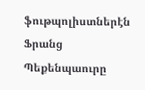ֆութպոլիստներէն Ֆրանց Պեքենպաուրը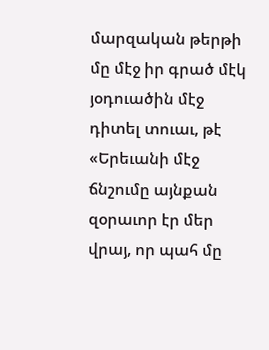մարզական թերթի մը մէջ իր գրած մէկ յօդուածին մէջ դիտել տուաւ, թէ «Երեւանի մէջ ճնշումը այնքան զօրաւոր էր մեր վրայ, որ պահ մը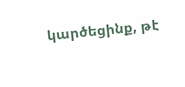կարծեցինք, թէ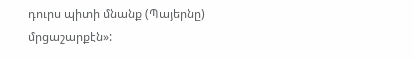դուրս պիտի մնանք (Պայերնը) մրցաշարքէն»: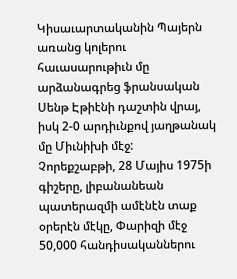Կիսաւարտականին Պայերն առանց կոլերու հաւասարութիւն մը արձանագրեց ֆրանսական Սենթ Էթիէնի դաշտին վրայ, իսկ 2-0 արդիւնքով յաղթանակ մը Միւնիխի մէջ:
Չորեքշաբթի, 28 Մայիս 1975ի գիշերը, լիբանանեան պատերազմի ամէնէն տաք օրերէն մէկը, Փարիզի մէջ 50,000 հանդիսականներու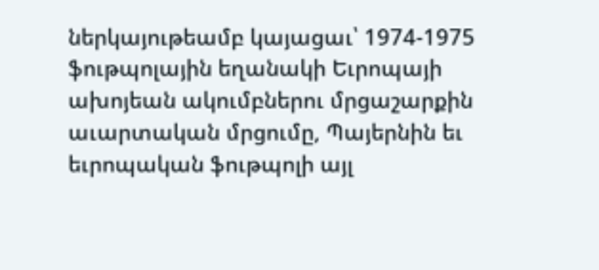ներկայութեամբ կայացաւ՝ 1974-1975 ֆութպոլային եղանակի Եւրոպայի ախոյեան ակումբներու մրցաշարքին աւարտական մրցումը, Պայերնին եւ եւրոպական ֆութպոլի այլ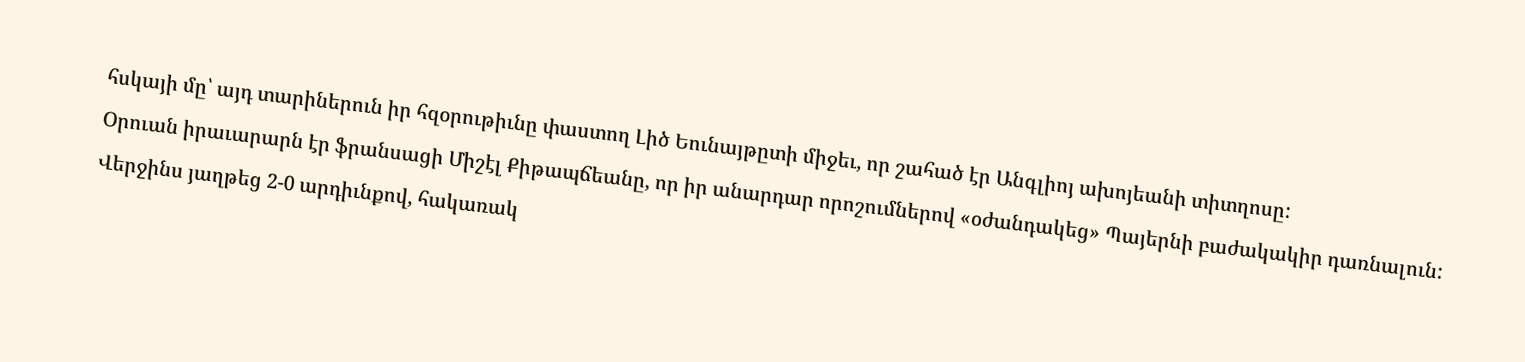հսկայի մը՝ այդ տարիներուն իր հզօրութիւնը փաստող Լիծ Եունայթըտի միջեւ, որ շահած էր Անգլիոյ ախոյեանի տիտղոսը:
Օրուան իրաւարարն էր ֆրանսացի Միշէլ Քիթապճեանը, որ իր անարդար որոշումներով «օժանդակեց» Պայերնի բաժակակիր դառնալուն: Վերջինս յաղթեց 2-0 արդիւնքով, հակառակ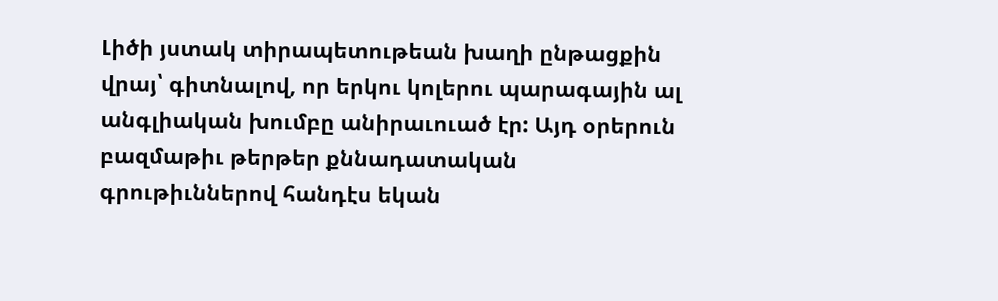Լիծի յստակ տիրապետութեան խաղի ընթացքին վրայ՝ գիտնալով, որ երկու կոլերու պարագային ալ անգլիական խումբը անիրաւուած էր: Այդ օրերուն բազմաթիւ թերթեր քննադատական գրութիւններով հանդէս եկան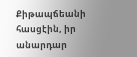Քիթապճեանի հասցէին, իր անարդար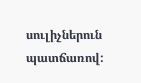սուլիչներուն պատճառով: